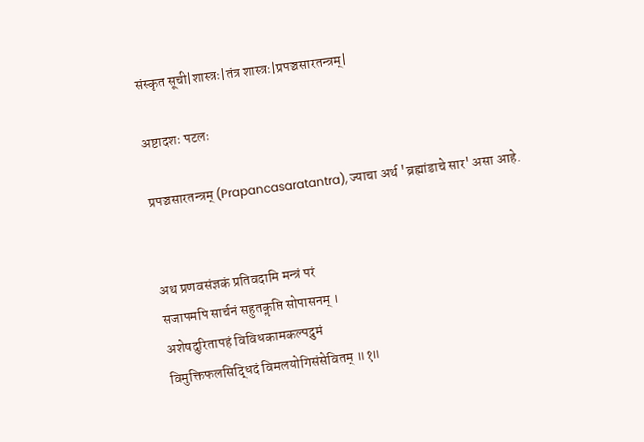संस्कृत सूची|शास्त्रः|तंत्र शास्त्रः|प्रपञ्चसारतन्त्रम्|

अष्टादशः पटलः

प्रपञ्चसारतन्त्रम् (Prapancasaratantra), ज्याचा अर्थ 'ब्रह्मांडाचे सार' असा आहे.


अथ प्रणवसंज्ञकं प्रतिवदामि मन्त्रं परं
सजापमपि सार्चनं सहुतकॢप्ति सोपासनम् ।
अशेषदुरितापहं विविधकामकल्पद्रुमं
विमुक्तिफलसिद्धिदं विमलयोगिसंसेवितम् ॥१॥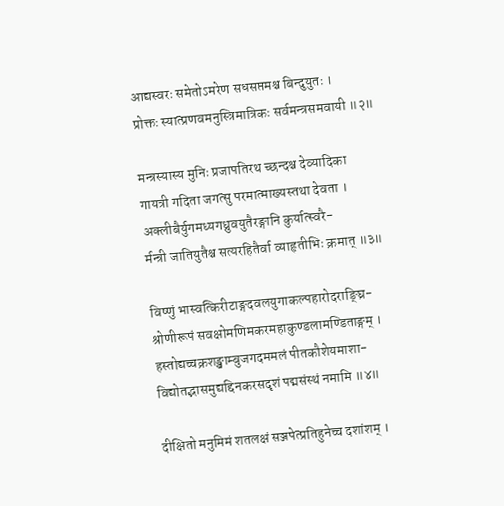आद्यस्वरः समेतोऽमरेण सधसप्तमश्च बिन्दुयुतः ।
प्रोक्तः स्यात्प्रणवमनुस्त्रिमात्रिकः सर्वमन्त्रसमवायी ॥२॥

मन्त्रस्यास्य मुनिः प्रजापतिरथ च्छन्दश्च देव्यादिका
गायत्री गदिता जगत्सु परमात्माख्यस्तथा देवता ।
अक्लीबैर्युगमध्यगध्रुवयुतैरङ्गानि कुर्यात्स्वरै-
र्मन्त्री जातियुतैश्च सत्यरहितैर्वा व्याहृतीभिः क्रमात् ॥३॥

विष्णुं भास्वत्किरीटाङ्गदवलयुगाकल्पहारोदराङ्घ्रि-
श्रोणीरूपं सवक्षोमणिमकरमहाकुण्डलामण्डिताङ्गम् ।
हस्तोद्यच्चक्रशङ्खाम्बुजगदममलं पीतकौशेयमाशा-
विद्योतद्भासमुद्यद्दिनकरसदृशं पद्मसंस्थं नमामि ॥४॥

दीक्षितो मनुमिमं शतलक्षं सञ्जपेत्प्रतिहुनेच्च दशांशम् ।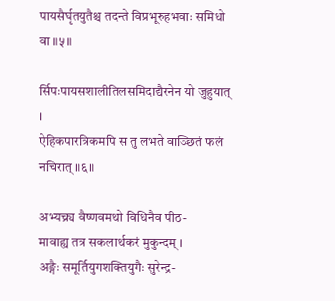पायसैर्घृतयुतैश्च तदन्ते विप्रभूरुहभवाः समिधो वा ॥५॥

र्सिपःपायसशालीतिलसमिदाद्यैरनेन यो जुहुयात् ।
ऐहिकपारत्रिकमपि स तु लभते वाञ्छितं फलं नचिरात् ॥६॥

अभ्यच्र्य वैष्णवमथो विधिनैव पीठ-
मावाह्य तत्र सकलार्थकरं मुकुन्दम् ।
अङ्गैः समूर्तियुगशक्तियुगैः सुरेन्द्र-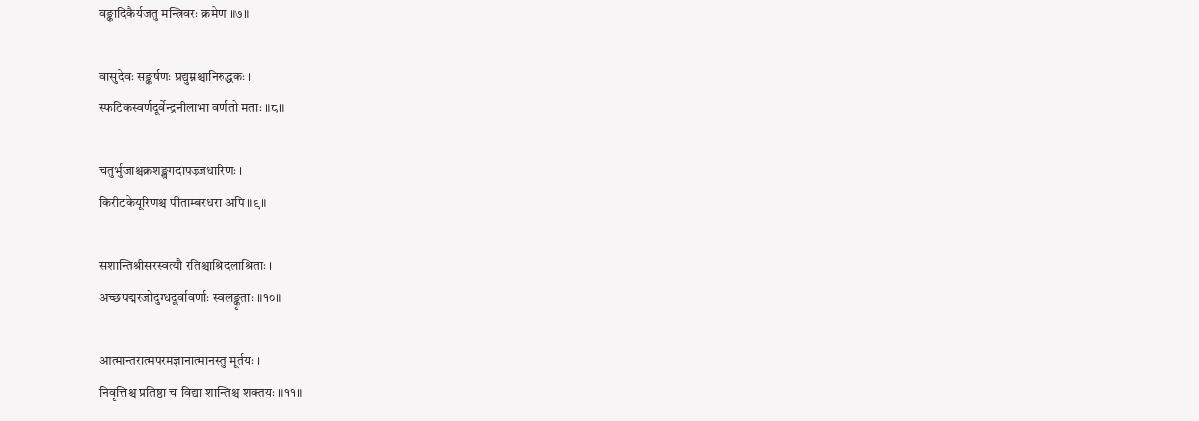वङ्कादिकैर्यजतु मन्त्रिवरः क्रमेण ॥७॥

वासुदेवः सङ्कर्षणः प्रद्युम्नश्चानिरुद्धकः ।
स्फटिकस्वर्णदूर्वेन्द्रनीलाभा वर्णतो मताः ॥८॥

चतुर्भुजाश्चक्रशङ्खगदापज्र्जधारिणः ।
किरीटकेयूरिणश्च पीताम्बरधरा अपि ॥९॥

सशान्तिश्रीसरस्वत्यौ रतिश्चाश्रिदलाश्रिताः ।
अच्छपद्मरजोदुग्धदूर्वावर्णाः स्वलङ्कृताः ॥१०॥

आत्मान्तरात्मपरमज्ञानात्मानस्तु मूर्तयः ।
निवृत्तिश्च प्रतिष्ठा च विद्या शान्तिश्च शक्तयः ॥११॥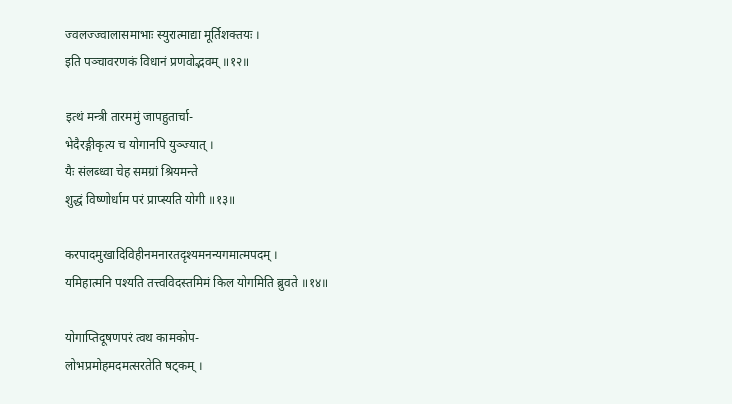ज्वलज्ज्वालासमाभाः स्युरात्माद्या मूर्तिशक्तयः ।
इति पञ्चावरणकं विधानं प्रणवोद्भवम् ॥१२॥

इत्थं मन्त्री तारममुं जापहुतार्चा-
भेदैरङ्गीकृत्य च योगानपि युञ्ज्यात् ।
यैः संलब्ध्वा चेह समग्रां श्रियमन्ते
शुद्धं विष्णोर्धाम परं प्राप्स्यति योगी ॥१३॥

करपादमुखादिविहीनमनारतदृश्यमनन्यगमात्मपदम् ।
यमिहात्मनि पश्यति तत्त्वविदस्तमिमं किल योगमिति ब्रुवते ॥१४॥

योगाप्तिदूषणपरं त्वथ कामकोप-
लोभप्रमोहमदमत्सरतेति षट्कम् ।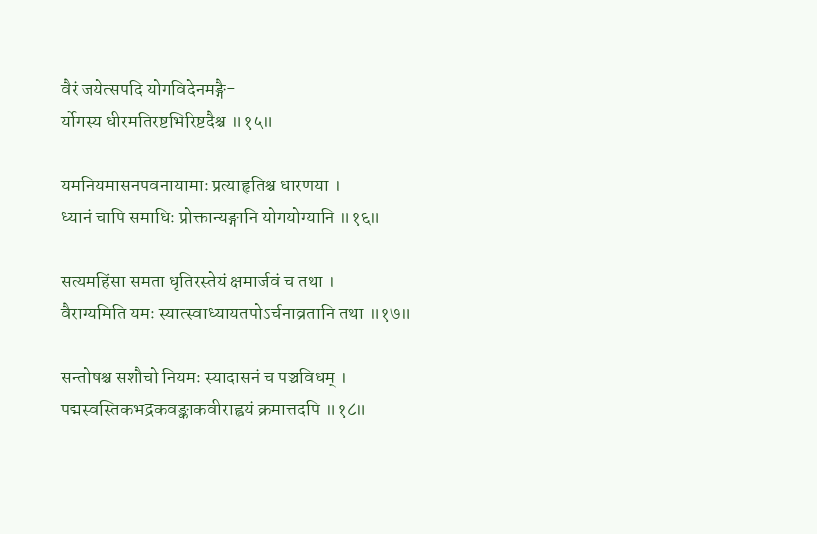वैरं जयेत्सपदि योगविदेनमङ्गै-
र्योगस्य धीरमतिरष्टभिरिष्टदैश्च ॥१५॥

यमनियमासनपवनायामाः प्रत्याहृतिश्च धारणया ।
ध्यानं चापि समाधिः प्रोक्तान्यङ्गानि योगयोग्यानि ॥१६॥

सत्यमहिंसा समता धृतिरस्तेयं क्षमार्जवं च तथा ।
वैराग्यमिति यमः स्यात्स्वाध्यायतपोऽर्चनाव्रतानि तथा ॥१७॥

सन्तोषश्च सशौचो नियमः स्यादासनं च पञ्चविधम् ।
पद्मस्वस्तिकभद्रकवङ्काकवीराह्वयं क्रमात्तदपि ॥१८॥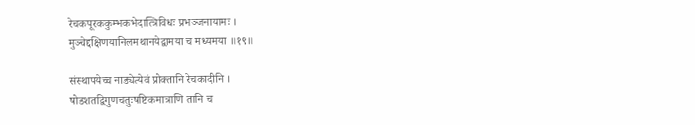रेचकपूरककुम्भकभेदात्त्रिविधः प्रभञ्जनायामः ।
मुञ्चेद्दक्षिणयानिलमथानयेद्वामया च मध्यमया ॥१९॥

संस्थापयेच्च नाड्येत्येवं प्रोक्तानि रेचकादीनि ।
षोडशतद्विगुणचतुःषष्टिकमात्राणि तानि च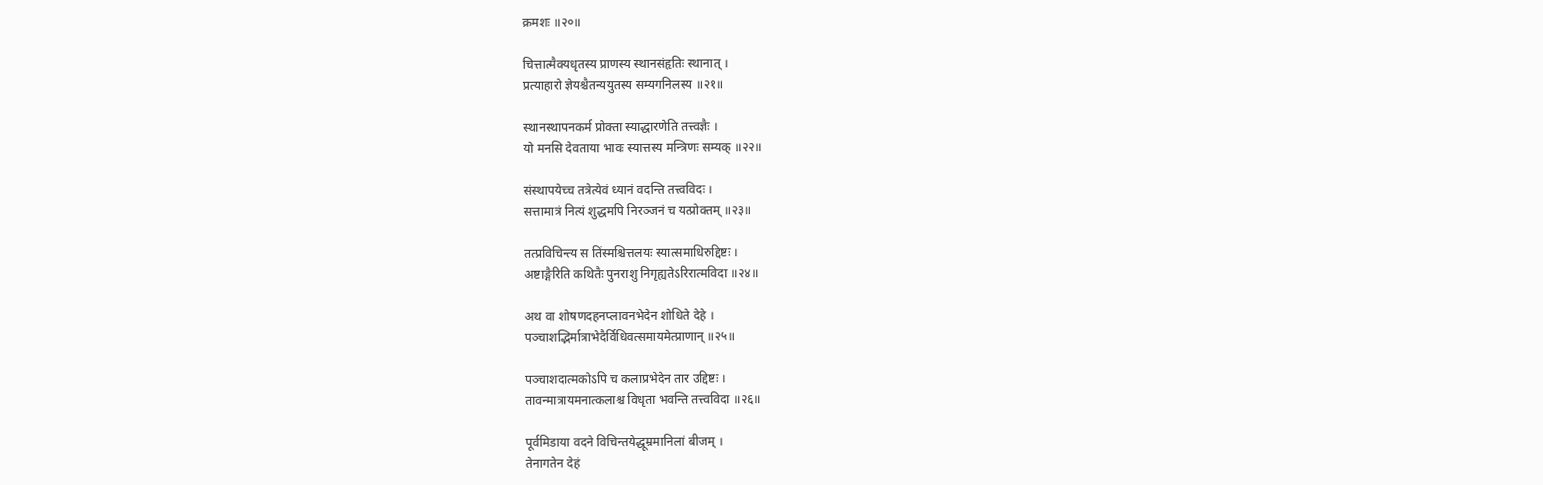क्रमशः ॥२०॥

चित्तात्मैक्यधृतस्य प्राणस्य स्थानसंहृतिः स्थानात् ।
प्रत्याहारो ज्ञेयश्चैतन्ययुतस्य सम्यगनिलस्य ॥२१॥

स्थानस्थापनकर्म प्रोक्ता स्याद्धारणेति तत्त्वज्ञैः ।
यो मनसि देवताया भावः स्यात्तस्य मन्त्रिणः सम्यक् ॥२२॥

संस्थापयेच्च तत्रेत्येवं ध्यानं वदन्ति तत्त्वविदः ।
सत्तामात्रं नित्यं शुद्धमपि निरञ्जनं च यत्प्रोक्तम् ॥२३॥

तत्प्रविचिन्त्य स तिंस्मश्चित्तलयः स्यात्समाधिरुद्दिष्टः ।
अष्टाङ्गैरिति कथितैः पुनराशु निगृह्यतेऽरिरात्मविदा ॥२४॥

अथ वा शोषणदहनप्लावनभेदेन शोधिते देहे ।
पञ्चाशद्भिर्मात्राभेदैर्विधिवत्समायमेत्प्राणान् ॥२५॥

पञ्चाशदात्मकोऽपि च कलाप्रभेदेन तार उद्दिष्टः ।
तावन्मात्रायमनात्कलाश्च विधृता भवन्ति तत्त्वविदा ॥२६॥

पूर्वमिडाया वदने विचिन्तयेद्धूम्रमानिलां बीजम् ।
तेनागतेन देहं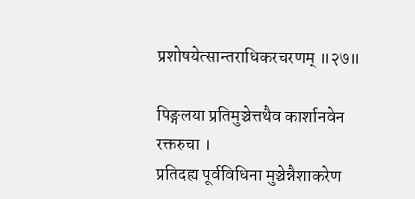प्रशोषयेत्सान्तराधिकरचरणम् ॥२७॥

पिङ्गलया प्रतिमुञ्चेत्तथैव कार्शानवेन रक्तरुचा ।
प्रतिदह्य पूर्वविधिना मुञ्चेन्नैशाकरेण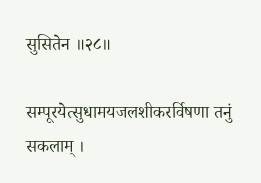सुसितेन ॥२८॥

सम्पूरयेत्सुधामयजलशीकरर्विषणा तनुं सकलाम् ।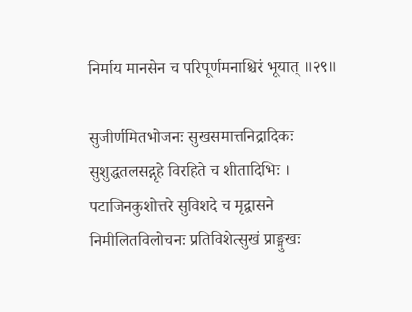निर्माय मानसेन च परिपूर्णमनाश्चिरं भूयात् ॥२९॥

सुजीर्णमितभोजनः सुखसमात्तनिद्रादिकः
सुशुद्धतलसद्गृहे विरहिते च शीतादिभिः ।
पटाजिनकुशोत्तरे सुविशदे च मृद्वासने
निमीलितविलोचनः प्रतिविशेत्सुखं प्राङ्मुखः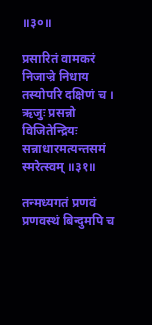॥३०॥

प्रसारितं वामकरं निजाज्रे निधाय तस्योपरि दक्षिणं च ।
ऋजुः प्रसन्नो विजितेन्द्रियः सन्नाधारमत्यन्तसमं स्मरेत्स्वम् ॥३१॥

तन्मध्यगतं प्रणवं प्रणवस्थं बिन्दुमपि च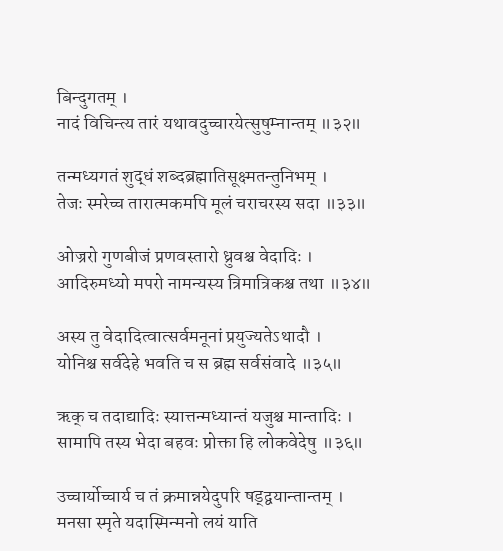बिन्दुगतम् ।
नादं विचिन्त्य तारं यथावदुच्चारयेत्सुषुम्नान्तम् ॥३२॥

तन्मध्यगतं शुद्धं शब्दब्रह्मातिसूक्ष्मतन्तुनिभम् ।
तेजः स्मरेच्च तारात्मकमपि मूलं चराचरस्य सदा ॥३३॥

ओज्ररो गुणबीजं प्रणवस्तारो ध्रुवश्च वेदादिः ।
आदिरुमध्यो मपरो नामन्यस्य त्रिमात्रिकश्च तथा ॥३४॥

अस्य तु वेदादित्वात्सर्वमनूनां प्रयुज्यतेऽथादौ ।
योनिश्च सर्वदेहे भवति च स ब्रह्म सर्वसंवादे ॥३५॥

ऋक् च तदाद्यादिः स्यात्तन्मध्यान्तं यजुश्च मान्तादिः ।
सामापि तस्य भेदा बहवः प्रोक्ता हि लोकवेदेषु ॥३६॥

उच्चार्योच्चार्य च तं क्रमान्नयेदुपरि षड्द्वयान्तान्तम् ।
मनसा स्मृते यदास्मिन्मनो लयं याति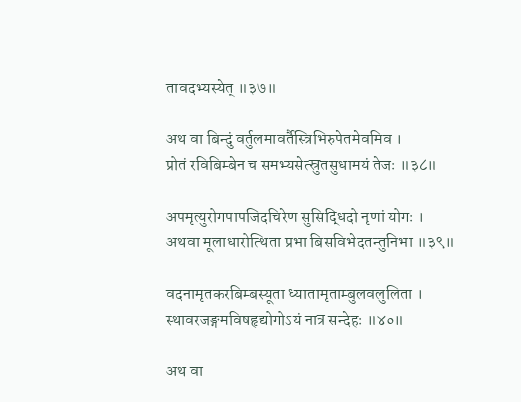तावदभ्यस्येत् ॥३७॥

अथ वा बिन्दुं वर्तुलमावर्तैस्त्रिभिरुपेतमेवमिव ।
प्रोतं रविबिम्बेन च समभ्यसेत्स्रुतसुधामयं तेजः ॥३८॥

अपमृत्युरोगपापजिदचिरेण सुसिद्धिदो नृणां योगः ।
अथवा मूलाधारोत्थिता प्रभा बिसविभेदतन्तुनिभा ॥३९॥

वदनामृतकरबिम्बस्यूता ध्यातामृताम्बुलवलुलिता ।
स्थावरजङ्गमविषहृद्योगोऽयं नात्र सन्देहः ॥४०॥

अथ वा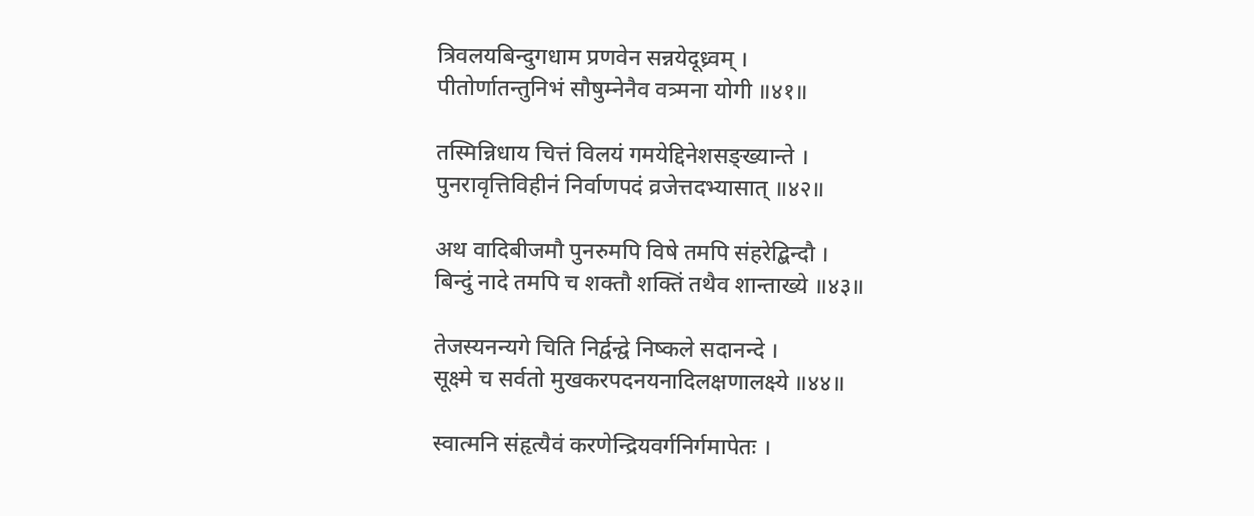त्रिवलयबिन्दुगधाम प्रणवेन सन्नयेदूध्र्वम् ।
पीतोर्णातन्तुनिभं सौषुम्नेनैव वत्र्मना योगी ॥४१॥

तस्मिन्निधाय चित्तं विलयं गमयेद्दिनेशसङ्ख्यान्ते ।
पुनरावृत्तिविहीनं निर्वाणपदं व्रजेत्तदभ्यासात् ॥४२॥

अथ वादिबीजमौ पुनरुमपि विषे तमपि संहरेद्बिन्दौ ।
बिन्दुं नादे तमपि च शक्तौ शक्तिं तथैव शान्ताख्ये ॥४३॥

तेजस्यनन्यगे चिति निर्द्वन्द्वे निष्कले सदानन्दे ।
सूक्ष्मे च सर्वतो मुखकरपदनयनादिलक्षणालक्ष्ये ॥४४॥

स्वात्मनि संहृत्यैवं करणेन्द्रियवर्गनिर्गमापेतः ।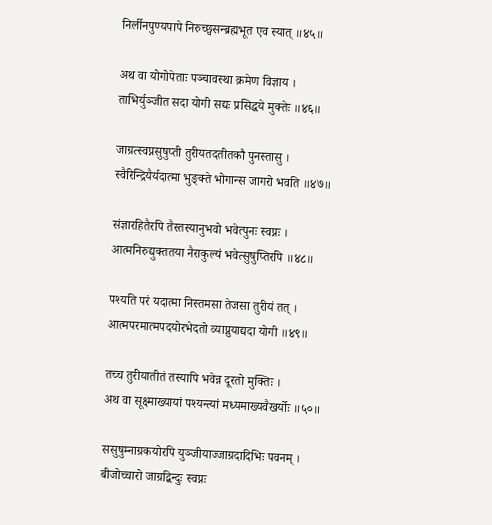निर्लीनपुण्यपापे निरुच्छ्वसन्ब्रह्मभूत एव स्यात् ॥४५॥

अथ वा योगोपेताः पञ्चावस्था क्रमेण विज्ञाय ।
ताभिर्युञ्जीत सदा योगी सद्यः प्रसिद्धये मुक्तेः ॥४६॥

जाग्रत्स्वप्नसुषुप्ती तुरीयतदतीतकौ पुनस्तासु ।
स्वैरिन्द्रियैर्यदात्मा भुङ्क्ते भोगान्स जागरो भवति ॥४७॥

संज्ञारहितैरपि तैस्तस्यानुभवो भवेत्पुनः स्वप्नः ।
आत्मनिरुद्युक्ततया नैराकुल्यं भवेत्सुषुप्तिरपि ॥४८॥

पश्यति परं यदात्मा निस्तमसा तेजसा तुरीयं तत् ।
आत्मपरमात्मपदयोरभेदतो व्याप्नुयाद्यदा योगी ॥४९॥

तच्च तुरीयातीतं तस्यापि भवेन्न दूरतो मुक्तिः ।
अथ वा सूक्ष्माख्यायां पश्यन्त्यां मध्यमाख्यवैखर्योः ॥५०॥

ससुषुम्नाग्रकयोरपि युञ्जीयाज्जाग्रदादिभिः पवनम् ।
बीजोच्चारो जाग्रद्बिन्दुः स्वप्नः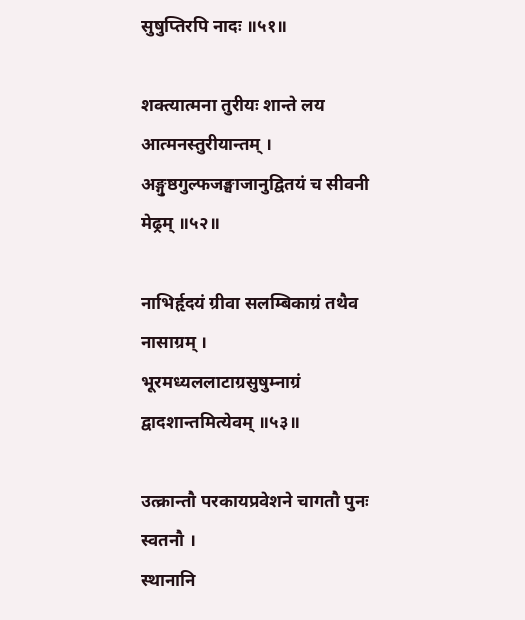सुषुप्तिरपि नादः ॥५१॥

शक्त्यात्मना तुरीयः शान्ते लय आत्मनस्तुरीयान्तम् ।
अङ्गुष्ठगुल्फजङ्घाजानुद्वितयं च सीवनी मेढ्रम् ॥५२॥

नाभिर्हृदयं ग्रीवा सलम्बिकाग्रं तथैव नासाग्रम् ।
भूरमध्यललाटाग्रसुषुम्नाग्रं द्वादशान्तमित्येवम् ॥५३॥

उत्क्रान्तौ परकायप्रवेशने चागतौ पुनः स्वतनौ ।
स्थानानि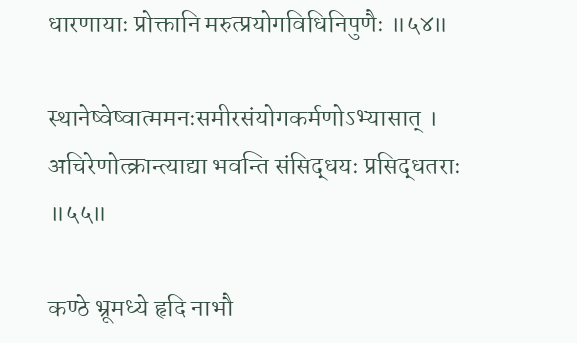धारणायाः प्रोक्तानि मरुत्प्रयोगविधिनिपुणैः ॥५४॥

स्थानेष्वेष्वात्ममनःसमीरसंयोगकर्मणोऽभ्यासात् ।
अचिरेणोत्क्रान्त्याद्या भवन्ति संसिद्धयः प्रसिद्धतराः ॥५५॥

कण्ठे भ्रूमध्ये हृदि नाभौ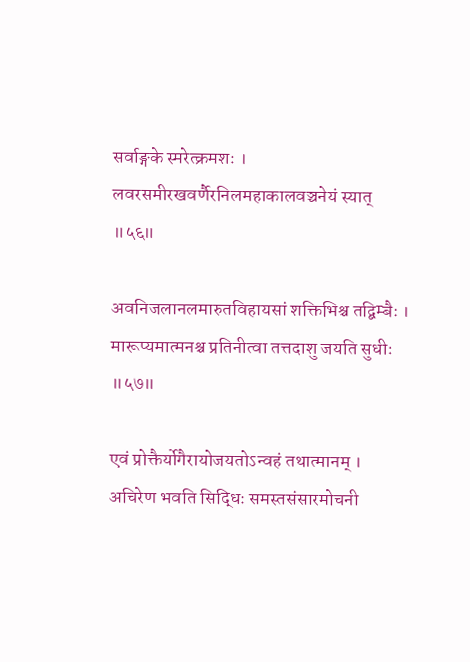सर्वाङ्गके स्मरेत्क्रमशः ।
लवरसमीरखवर्णैरनिलमहाकालवञ्चनेयं स्यात् ॥५६॥

अवनिजलानलमारुतविहायसां शक्तिभिश्च तद्बिम्बैः ।
मारूप्यमात्मनश्च प्रतिनीत्वा तत्तदाशु जयति सुधीः ॥५७॥

एवं प्रोक्तैर्योगैरायोजयतोऽन्वहं तथात्मानम् ।
अचिरेण भवति सिद्धिः समस्तसंसारमोचनी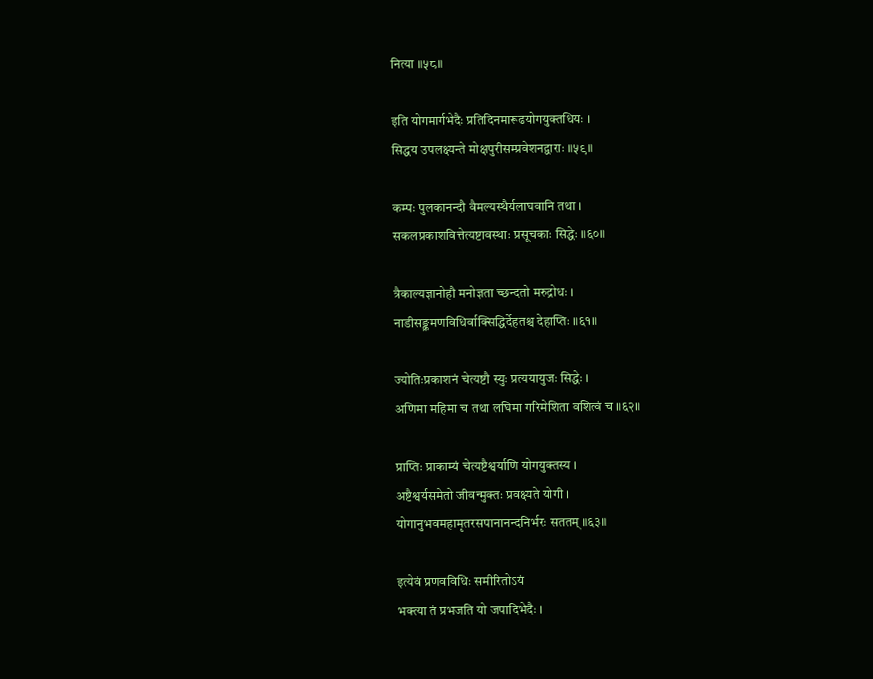नित्या ॥५८॥

इति योगमार्गभेदैः प्रतिदिनमारूढयोगयुक्तधियः ।
सिद्धय उपलक्ष्यन्ते मोक्षपुरीसम्प्रवेशनद्वाराः ॥५९॥

कम्पः पुलकानन्दौ वैमल्यस्थैर्यलाघवानि तथा ।
सकलप्रकाशवित्तेत्यष्टावस्थाः प्रसूचकाः सिद्धेः ॥६०॥

त्रैकाल्यज्ञानोहौ मनोज्ञता च्छन्दतो मरुद्रोधः ।
नाडीसङ्क्रमणविधिर्वाक्सिद्धिर्देहतश्च देहाप्तिः ॥६१॥

ज्योतिःप्रकाशनं चेत्यष्टौ स्युः प्रत्ययायुजः सिद्धेः ।
अणिमा महिमा च तथा लघिमा गरिमेशिता वशित्वं च ॥६२॥

प्राप्तिः प्राकाम्यं चेत्यष्टैश्वर्याणि योगयुक्तस्य ।
अष्टैश्वर्यसमेतो जीवन्मुक्तः प्रवक्ष्यते योगी ।
योगानुभवमहामृतरसपानानन्दनिर्भरः सततम् ॥६३॥

इत्येवं प्रणवविधिः समीरितोऽयं
भक्त्या तं प्रभजति यो जपादिभेदैः ।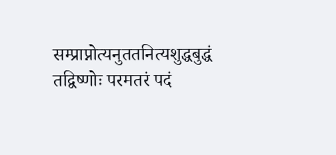सम्प्राप्नोत्यनुततनित्यशुद्धबुद्धं
तद्विष्णोः परमतरं पदं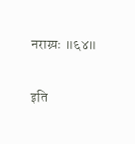नराग्र्यः ॥६४॥

इति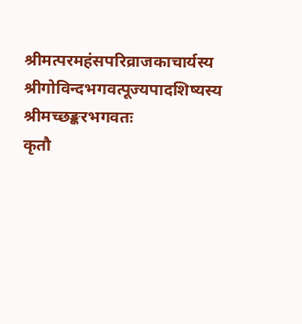श्रीमत्परमहंसपरिव्राजकाचार्यस्य
श्रीगोविन्दभगवत्पूज्यपादशिष्यस्य श्रीमच्छङ्करभगवतः
कृतौ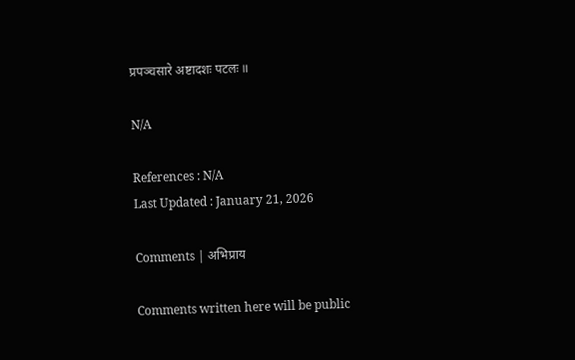प्रपञ्चसारे अष्टादशः पटलः ॥

N/A

References : N/A
Last Updated : January 21, 2026

Comments | अभिप्राय

Comments written here will be public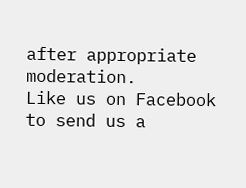after appropriate moderation.
Like us on Facebook to send us a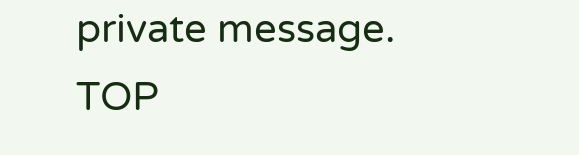private message.
TOP